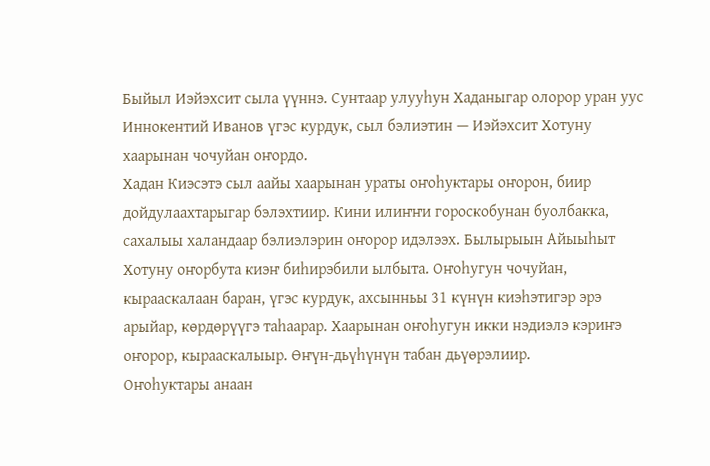Быйыл Иэйэхсит сыла үүннэ. Сунтаар улууһун Хаданыгар олорор уран уус Иннокентий Иванов үгэс курдук, сыл бэлиэтин — Иэйэхсит Хотуну хаарынан чочуйан оҥордо.
Хадан Киэсэтэ сыл аайы хаарынан ураты оҥоһуктары оҥорон, биир дойдулаахтарыгар бэлэхтиир. Кини илиҥҥи гороскобунан буолбакка, сахалыы халандаар бэлиэлэрин оҥорор идэлээх. Былырыын Айыыһыт Хотуну оҥорбута киэҥ биһирэбили ылбыта. Оҥоһугун чочуйан, кырааскалаан баран, үгэс курдук, ахсынньы 31 күнүн киэһэтигэр эрэ арыйар, көрдөрүүгэ таһаарар. Хаарынан оҥоһугун икки нэдиэлэ кэриҥэ оҥорор, кырааскалыыр. Өҥүн-дьүһүнүн табан дьүөрэлиир.
Оҥоһуктары анаан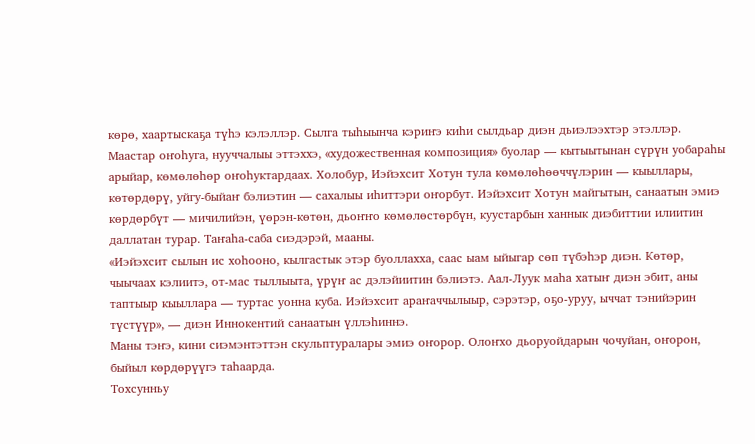көрө, хаартыскаҕа түһэ кэлэллэр. Сылга тыһыынча кэриҥэ киһи сылдьар диэн дьиэлээхтэр этэллэр.
Маастар оҥоһуга, нууччалыы эттэххэ, «художественная композиция» буолар — кытыытынан сүрүн уобараһы арыйар, көмөлөһөр оҥоһуктардаах. Холобур, Иэйэхсит Хотун тула көмөлөһөөччүлэрин — кыыллары, көтөрдөрү, уйгу-быйаҥ бэлиэтин — сахалыы иһиттэри оҥорбут. Иэйэхсит Хотун майгытын, санаатын эмиэ көрдөрбүт — мичилийэн, үөрэн-көтөн, дьоҥҥо көмөлөстөрбүн, куустарбын ханнык диэбиттии илиитин даллатан турар. Таҥаһа-саба сиэдэрэй, мааны.
«Иэйэхсит сылын ис хоһооно, кылгастык этэр буоллахха, саас ыам ыйыгар сөп түбэһэр диэн. Көтөр, чыычаах кэлиитэ, от-мас тыллыыта, үрүҥ ас дэлэйиитин бэлиэтэ. Аал-Луук маһа хатыҥ диэн эбит, аны таптыыр кыыллара — туртас уонна куба. Иэйэхсит араҥаччылыыр, сэрэтэр, оҕо-уруу, ыччат тэнийэрин түстүүр», — диэн Иннокентий санаатын үллэһиннэ.
Маны тэҥэ, кини сиэмэнтэттэн скульптуралары эмиэ оҥорор. Олоҥхо дьоруойдарын чочуйан, оҥорон, быйыл көрдөрүүгэ таһаарда.
Тохсунньу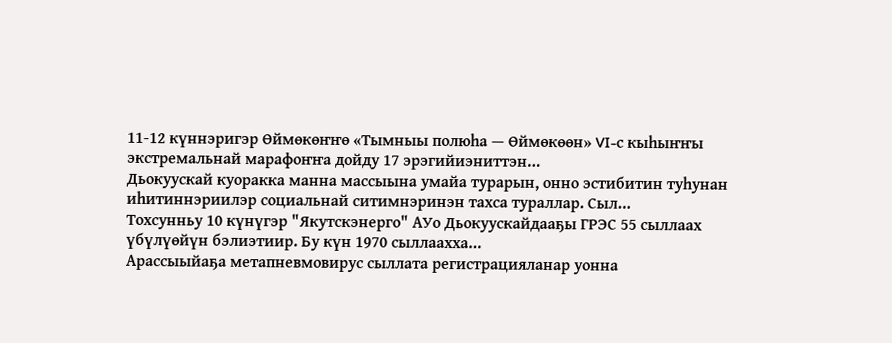11-12 күннэригэр Өймөкөҥҥө «Тымныы полюһа — Өймөкөөн» VI-с кыһыҥҥы экстремальнай марафоҥҥа дойду 17 эрэгийиэниттэн…
Дьокуускай куоракка манна массыына умайа турарын, онно эстибитин туһунан иһитиннэриилэр социальнай ситимнэринэн тахса тураллар. Сыл…
Тохсунньу 10 күнүгэр "Якутскэнерго" АУо Дьокуускайдааҕы ГРЭС 55 сыллаах үбүлүөйүн бэлиэтиир. Бу күн 1970 сыллаахха…
Арассыыйаҕа метапневмовирус сыллата регистрацияланар уонна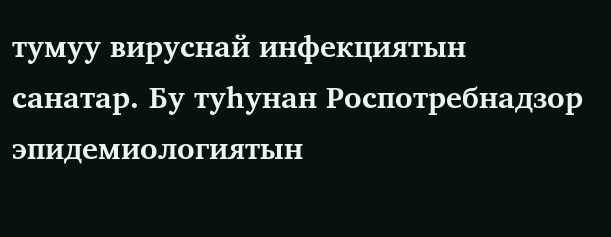тумуу вируснай инфекциятын санатар. Бу туһунан Роспотребнадзор эпидемиологиятын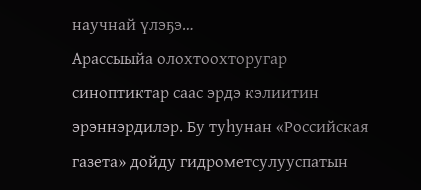научнай үлэҕэ…
Арассыыйа олохтоохторугар синоптиктар саас эрдэ кэлиитин эрэннэрдилэр. Бу туһунан «Российская газета» дойду гидрометсулууспатын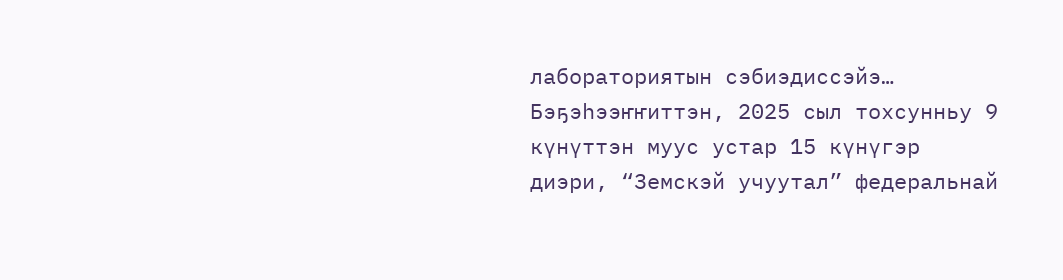лабораториятын сэбиэдиссэйэ…
Бэҕэһээҥҥиттэн, 2025 сыл тохсунньу 9 күнүттэн муус устар 15 күнүгэр диэри, “Земскэй учуутал” федеральнай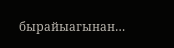бырайыагынан…